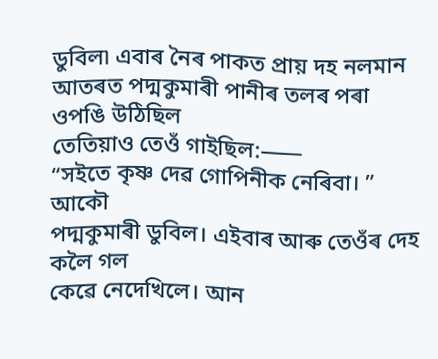ডুবিল৷ এবাৰ নৈৰ পাকত প্ৰায় দহ নলমান
আতৰত পদ্মকুমাৰী পানীৰ তলৰ পৰা ওপঙি উঠিছিল
তেতিয়াও তেওঁ গাইছিল:⸺
“সইতে কৃষ্ণ দেৱ গোপিনীক নেৰিবা। ” আকৌ
পদ্মকুমাৰী ডুবিল। এইবাৰ আৰু তেওঁৰ দেহ কলৈ গল
কেৱে নেদেখিলে। আন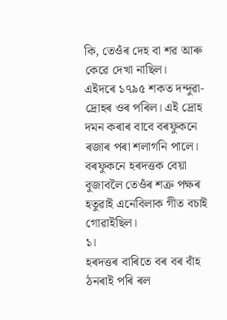কি, তেওঁৰ দেহ বা শৱ আৰু
কেৱে দেখা নাছিল।
এইদৰে ১৭৯৫ শকত দন্দুৱা-দ্ৰোহৰ ওৰ পৰিল। এই দ্ৰোহ দমন কৰাৰ বাবে বৰফুকনে ৰজাৰ পৰা শলাগনি পালে। বৰফুকনে হৰদত্তক বেয়া বুজাবলৈ তেওঁৰ শত্ৰু পক্ষৰ হতুৱাই এনেবিলাক গীত বচাই গোৱাইছিল।
১।
হৰদত্তৰ বাৰিতে বৰ বৰ বাঁহ
ঠনৰাই পৰি ৰল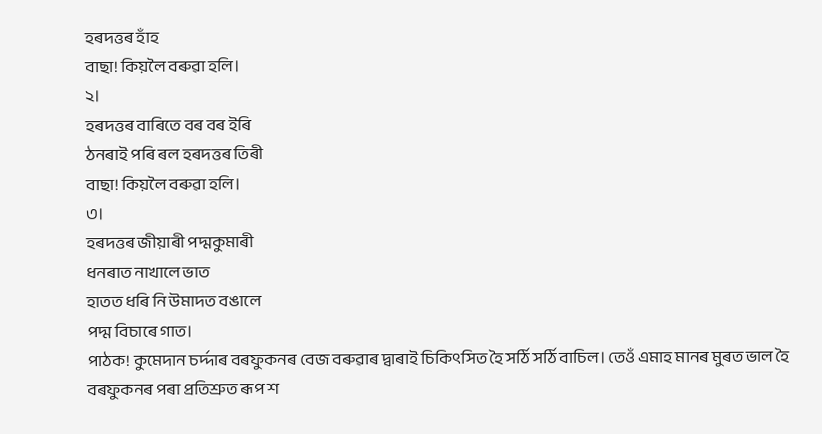হৰদত্তৰ হাঁহ
বাছা! কিয়লৈ বৰুৱা হলি।
২।
হৰদত্তৰ বাৰিতে বৰ বৰ ইৰি
ঠনৰাই পৰি ৰল হৰদত্তৰ তিৰী
বাছা! কিয়লৈ বৰুৱা হলি।
৩।
হৰদত্তৰ জীয়াৰী পদ্মকুমাৰী
ধনৰাত নাখালে ভাত
হাতত ধৰি নি উমাদত বঙালে
পদ্ম বিচাৰে গাত।
পাঠক! কুমেদান চৰ্দ্দাৰ বৰফুকনৰ বেজ বৰুৱাৰ দ্বাৰাই চিকিৎসিত হৈ সৰ্ঠি সৰ্ঠি বাচিল। তেওঁ এমাহ মানৰ মুৰত ভাল হৈ বৰফুকনৰ পৰা প্ৰতিশ্ৰুত ৰূপ শ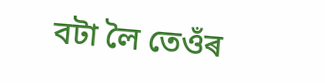বটা লৈ তেওঁৰ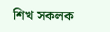শিখ সকলক